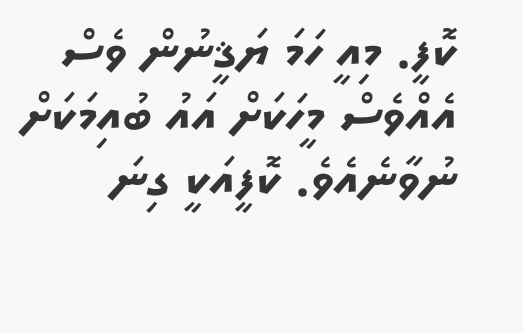ކޮފީ. މިއީ ހަމަ ޔަޤީނުން ވެސް އެއްވެސް މީހަކަށް އައު ބުއިމަކަށް ނުވާނެއެވެ. ކޮފީއަކީ ގިނަ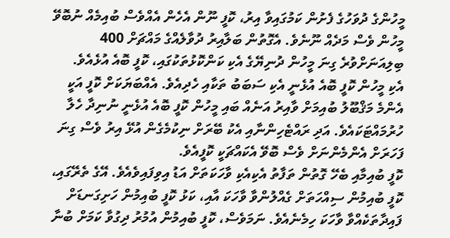މީހުންގެ ދުވަހުގެ ފެށުން ކަމުގައިވާ އިރު، ކޮފީ ނޫން އެހެން އެއްވެސް ބުއިމެއް ނުބޮވޭ މީހުން ވެސް މަދެއް ނޫނެވެ. އެގޮތުން ބަލާއިރު ދުވާލެއްގެ މައްޗަށް 400 ބިލިއަނަށްވުރެ ގިނަ މީހުން ދުނިޔޭގެ އެކި ކަންކޮޅުތަކުގައި، ކޮފީ ބޮއެ އުޅެއެވެ.
އެކި މީހުން ކޮފީ ބޮއެ އުޅެނީ އެކި ސަބަބު ތަކާއި ހެދިއެވެ. އެއްބަޔަކަށް ކޮފީ އަކީ އެންމެ މަޤްބޫލު ބުއިމަށް ވާއިރު އަނެއް ބައި މީހުން ކޮފީ ބޮއެ އުޅެނީ ނުނިދާ ހެލާ ހުރުމައްޓަކައެވެ. އަދި ރައްޓެހިންނާއި އެކު ބޭރަށް ނިކުމެގެން އުޅޭ އިރު ވެސް ގިނަ ފަހަރަށް އެންމެންނަށް ވެސް ބޮވޭ އެކައްޗަކީ ކޮފީއެވެ.
ކޮފީ ބުއިމާއި ބެހޭ ގޮތުން ތަފާތު އެކިއެކި ވާހަކަތަށް އަޑު އިވިފައިވެއެވެ. އޭގެ ތެރޭގައި، ކޮފީ ބުއިމުން ސިއްހަތަށް ގެއްލުންވާ ވާހަކަ އާއި، ކަޅު ކޮފީ ބުއިމުން ހަށިގަނޑަށް ފައިދާތަކެއްވާ ވާހަކަ ހިމެނެއެވެ. ނަމަވެސް، ކޮފީ ބުއިމުން އުމުރު ދިގުވާ ކަމަށް ބުނާ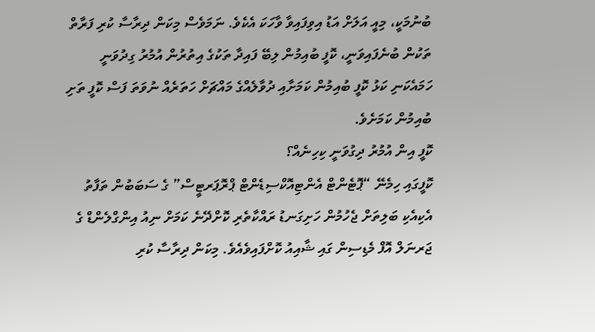ބުނުމަކީ، މިއީ އަލަށް އަޑު އިވިފައިވާ ވާހަކަ އެކެވެ. ނަމަވެސް މިކަން ދިރާސާ ކުރި ފަރާތް ތަކުން ބުނެފައިވަނީ، ކޮފީ ބުއިމުން ލިބޭ ފައިދާ ތަކުގެ އިތުރުން އުމުރު ގިދުވަނީ ހަމައެކަނި ކަޅު ކޮފީ ބުއިމުން ކަމަށާއި ދުވާލެއްގެ މައްޗަށް ހަތަރެއް ނުވަތަ ފަސް ކޮފީ ތަށި ބުއިމުން ކަމަށެވެ.
ކޮފީ އިން އުމުރު ދިގުވަނީ ކިހިނެއް؟
ކޮފީގައި ހިމެނޭ “ޕޮޓެންޓް އެންޓިއޮކްސިޑެންޓް ޕްރޮޕަރޓީސް” ގެ ސަބަބުން ތަފާތު އެކިއެކި ބަލިތަށް ޖެހުމުން ހަށިގަނޑު ރައްކާތެރި ކޮށްދޭނެ ކަމަށް ނިއު އިންގްލެންޑް ގެ ޖަރނަލް އޮފް މެޑިސިން ގައި ޝާއިއު ކޮށްފައިވެއެވެ. މިކަން ދިރާސާ ކުރި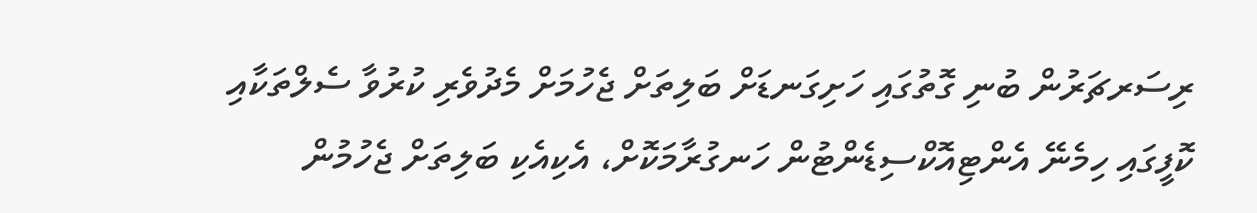ރިސަރޗަރުން ބުނި ގޮތުގައި ހަށިގަނޑަށް ބަލިތަށް ޖެހުމަށް މެދުވެރި ކުރުވާ ސެލްތަކާއި ކޮފީގައި ހިމެނޭ އެންޓިއޮކްސިޑެންޓުން ހަނގުރާމަކޮށް، އެކިއެކި ބަލިތަށް ޖެހުމުން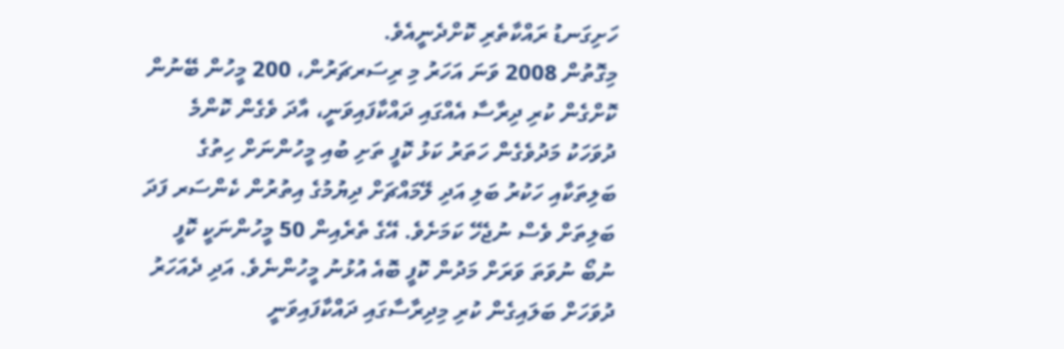ހަށިގަނޑު ރައްކާތެރި ކޮށްދެނީއެވެ.
މިގޮތުން 2008 ވަނަ އަހަރު މި ރިސަރޗަރުން، 200 މީހުން ބޭނުން ކޮށްގެން ކުރި ދިރާސާ އެއްގައި ދައްކާފައިވަނީ، އާދަ ވެގެން ކޮންމެ ދުވަހަކު މަދުވެގެން ހަތަރު ކަޅު ކޮފީ ތަށި ބުއި މީހުންނަށް ހިތުގެ ބަލިތަކާއި ހަކުރު ބަލި އަދި ލޭމައްޗަށް ދިޔުމުގެ އިތުރުން ކެންސަރ ފަދަ ބަލިތަށް ވެސް ނުޖެހޭ ކަމަށެވެ. އޭގެ ތެރެއިން 50 މީހުންނަކީ ކޮފީ ނުބޯ ނުވަތަ ވަރަށް މަދުން ކޮފީ ބޮއެ އުޅުނު މީހުންނެވެ. އަދި ދެއަހަރު ދުވަހަށް ބަލައިގެން ކުރި މިދިރާސާގައި ދައްކާފައިވަނީ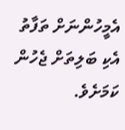އެމީހުންނަށް ތަފާތު އެކި ބަލިތަށް ޖެހުން ކަމަށެވެ.